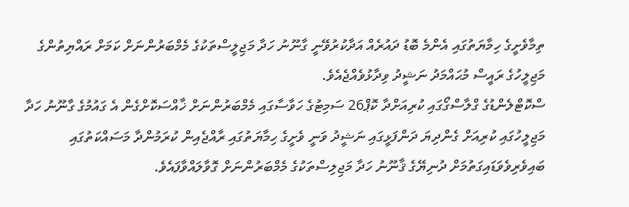ތިމާވެށީގެ ހިމާޔަތުގައި އެންމެ ބޮޑު ދައުރެއް އަދާކުރުވޭނީ ގާނޫނު ހަދާ މަޖިލީސްތަކުގެ މެމްބަރުންނަށް ކަމަށް ރައްޔިތުންގެ މަޖިލީހުގެ ރައީސް މުޙައްމަދު ނަޝީދު ވިދާޅުވެއްޖެއެވެ.
ސްކޮޓްލެންޑުގެ ގްލާސްގޯގައި ކުރިއަށްދާ ކޮޕް26 ސަމިޓުގެ ހަވާސާގައި މެމްބަރުންނަށް ޚާއްސަކޮށްގެން އެ ގައުމުގެ ގާނޫނު ހަދާ މަޖިލީހުގައި ކުރިއަށް ގެންދިޔަ ދަންފަޅީގައި ނަޝީދު ވަނީ ވެށީގެ ހިމާޔަތުގައި ރާއްޖެއިން ކުރަމުންދާ މަސައްކަތުގައި ބައިވެރިވެވަޑައިގަތުމަށް ދުނިޔޭގެ ޤާނޫނު ހަދާ މަޖިލިސްތަކުގެ މެމްބަރުންނަށް ގޮވާލައްވާފައެވެ.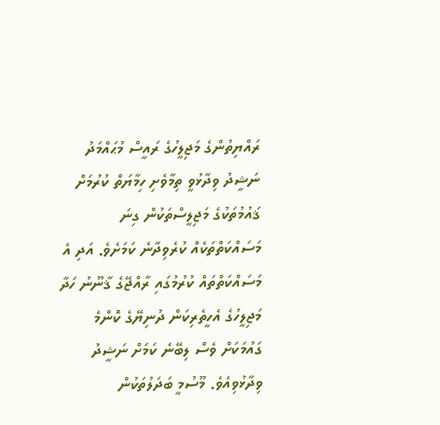ރައްޔިތުންގެ މަޖިލީހުގެ ރައީސް މުޙައްމަދު ނަޝީދު ވިދާޅުވީ ތިމާވެށި ހިމާޔަތް ކުރުމަށް ޤައުމުތަކުގެ މަޖިލީސްތަކުން ގިނަ މަސައްކަތްތަކެއް ކުރެވިދާނެ ކަމަށެވެ. އަދި އެ މަސައްކަތްތައް ކުރުމުގައި ރާއްޖޭގެ ޤާނޫނު ހަދާ މަޖިލީހުގެ އެހީތެރިކަން ދުނިޔޭގެ ކޮންމެ ގައުމަކަށް ވެސް ލިބޭނެ ކަމަށް ނަޝީދު ވިދާޅުވިއެވެ. މޫސުމީ ބަދަލުތަކުން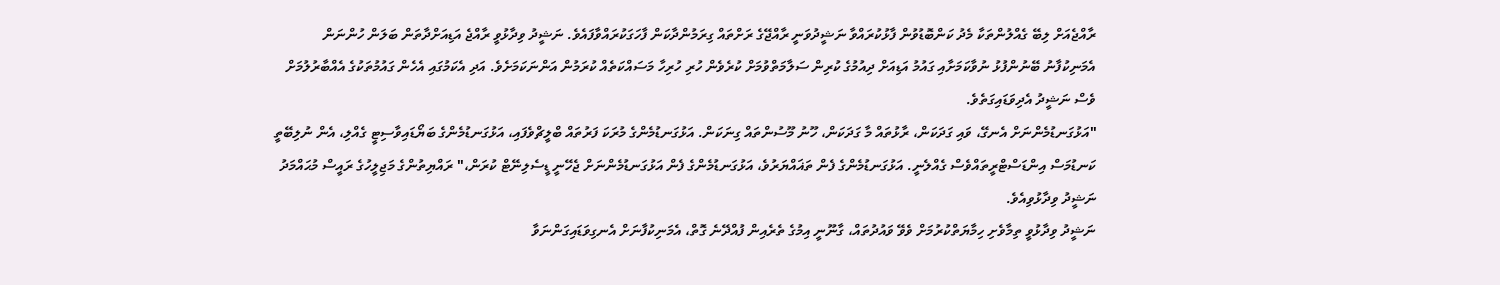ރާއްޖެއަށް ލިބޭ ގެއްލުންތަކާ މެދު ކަންބޮޑުވުން ފާޅުކުރައްވާ ނަޝީދުވަނީ ރާއްޖޭގެ ރަށްތައް ގިރަމުންދާކަން ފާހަގަކުރައްވާފައެވެ. ނަޝީދު ވިދާޅުވީ ރާއްޖެ އަޑިއަށްދާތަން ބަލަން ހުންނަން އެމަނިކުފާނު ބޭނުންފުޅު ނުވާކަމަށާއި ގައުމު އަޑިއަށް ދިއުމުގެ ކުރިން ސަލާމަތްވުމަށް ކުރެވެން ހުރި ހުރިހާ މަސައްކަތެއް ކުރަމުން އަންނަކަމަށެވެ. އަދި އެކަމުގައި އެހެން ގައުމުތަކުގެ އެއްބާރުލުމަށް ވެސް ނަޝީދު އެދިވަޑައިގަތެވެ.
"އަޅުގަނޑުމެންނަށް އެނގޭ، ވައި ގަދަކަން، ރާޅުތައް މާ ގަދަކަން، ހޫނު މޫސުންތައް ގިނަކަން. އަޅުގަނޑުމެންގެ މުރަކަ ފަރުތައް ބްލީޗްވެފައި، އަޅުގަނޑުމެންގެ ބަޔޯޑައިވާސިޓީ ގެއްލި، އެން ނުލިބޭތީ ކަނޑުމަސް އިންޑަސްޓްރީތައްވެސް ގެއްލެނީ. އަޅުގަނޑުމެންގެ ފެން ތަޣައްޔަރުވެ، އަޅުގަނޑުމެންގެ ފެން އަޅުގަނޑުމެންނަށް ޖެހޭނީ ޑީސެލިނޭޓް ކުރަން،" ރައްޔިތުންގެ މަޖިލީހުގެ ރައީސް މުޙައްމަދު ނަޝީދު ވިދާޅުވިއެވެ.
ނަޝީދު ވިދާޅުވީ ތިމާވެށި ހިމާޔަތްކުރުމަށް ވެވޭ ވައުދުތައް، ގާނޫނީ އިމުގެ ތެރެއިން ފުއްދޭނެ ގޮތް، އެމަނިކުފާނަށް އެނގިވަޑައިގަންނަވާ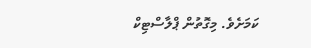ކަމަށެވެ. މިގޮތުން ޕްލާސްޓިކް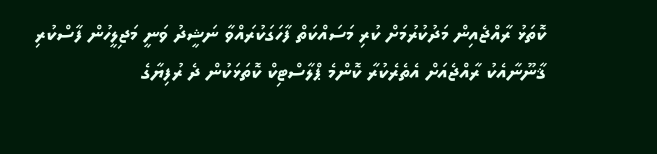ކޮތަޅު ރާއްޖެއިން މަދުކުރުމަށް ކުރި މަސައްކަތް ފާހަގަކުރައްވާ ނަޝީދު ވަނީ މަޖިލީހުން ފާސްކުރި ޤާނޫނާއެކު ރާއްޖެއަށް އެތެރެކުރާ ކޮންމެ ޕްލާސްޓިކް ކޮތަޅަކުން ދެ ރުފިޔާގެ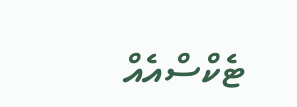ޓެކްސްއެއް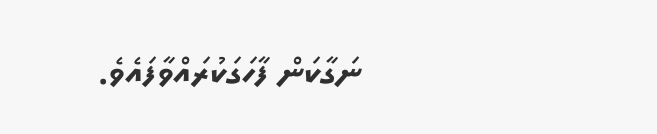ނަގާކަން ފާހަގަކުރައްވާފައެވެ.